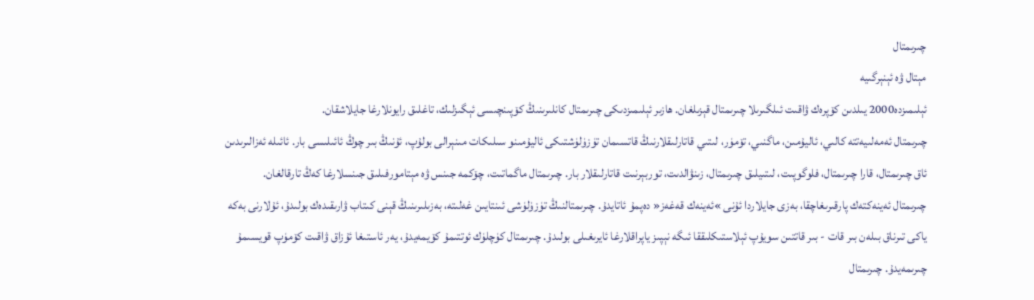چىرىمتال
مېتال ۋە ئېنېرگىيە
ئېلىمىزدە2000 يىلدىن كۆپرەك ۋاقىت ئىلگىرىلا چىرىمتال قېزىلغان. ھازىر ئېلىمىزدىكى چىرىمتال كانلىرىنىڭ كۆپىنچىسى ئېگىزلىك، تاغلىق رايونلارغا جايلاشقان.
چىرىمتال ئەمەلىيەتتە كالىي، ئاليۇمىن، ماگنىي، تۆمۈر، لىتىي قاتارلىقلارنىڭ قاتسىمان تۈزۈلۈشتىكى ئاليۇمىنو سىلىكات مىنېرالى بولۇپ، ئۇنىڭ بىر چوڭ ئائىلىسى بار. ئائىلە ئەزالىرىدىن ئاق چىرىمتال، قارا چىرىمتال، فلوگوپىت، لىتىيلىق چىرىمتال، زىنۋالدىت، توربېرنىت قاتارلىقلار بار. چىرىمتال ماگماتىت، چۆكمە جىنس ۋە مېتامورفىلىق جىنسلارغا كەڭ تارقالغان.
چىرىمتال ئەينەكتەك پارقىرىغاچقا، بەزى جايلاردا ئۇنى »ئەينەك قەغەز« دەپمۇ ئاتايدۇ. چىرىمتالنىڭ تۈزۈلۈشى ئىنتايىن غەلىتە، بەزىلىرىنىڭ قېنى كىتاب ۋارىقىدەك بولىدۇ، ئۇلارنى بەكە ياكى تىرناق بىلەن بىر قات - بىر قاتتىن سويۇپ ئېلاستىكلىققا ئىگە نېپىز ياپراقلارغا ئايرىغىلى بولىدۇ. چىرىمتال كۈچلۈك ئوتتىمۇ كۆيمەيدۇ، يەر ئاستىغا ئۇزاق ۋاقىت كۆمۈپ قويسىمۇ چىرىمەيدۇ. چىرىمتال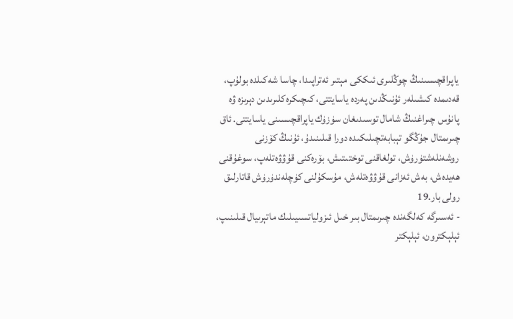ياپراقچىسىنىڭ چوڭلىرى ئىككى مېتىر ئەتراپىدا، چاسا شەكىلدە بولۇپ، قەدىمدە كىشىلەر ئۇنىڭدىن پەردە ياسايتتى، كىچىكرەكلىرىدىن دېرىزە ۋە پانۇس چىراغنىڭ شامال توسىدىغان سۈزۈك ياپراقچىسىنى ياسايتتى. ئاق چىرىمتال جۇڭگو تېبابەتچىلىكىدە دورا قىلىنىدۇ، ئۇنىڭ كۆزنى روشەنلەشتۈرۈش، تولغاقنى توختىتىش، بۆرەكنى قۇۋۋەتلەپ، سوغۇقنى ھەيدەش، بەش ئەزانى قۇۋۋەتلەش، مۇسكۇلنى كۈچلەندۈرۈش قاتارلىق رولى بار.19
- ئەسىرگە كەلگەندە چىرىمتال بىر خىل ئىزولياتسىيىلىك ماتېرىيال قىلىنىپ، ئېلېكترون، ئېلېكتر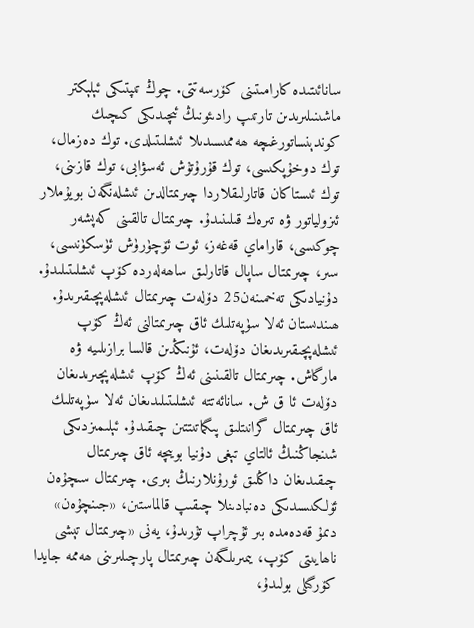سانائىتىدە كارامىتىنى كۆرسەتتى. چوڭ تىپتىكى ئېلېكتر ماشىنىلىرىدىن تارتىپ رادىئونىڭ ئىچىدىكى كىچىك كوندېنساتورغىچە ھەممىسىدىلا ئىشلىتىلدى. توك دەزمال، توك دوخۇپكىسى، توك قۇرۇتۇش ئەسۋابى، توك قازىنى، توك ئىستاكان قاتارلىقلاردا چىرىمتالدىن ئىشلەنگەن بويۇملار ئىزولياتور ۋە تىرەك قىلىنىدۇ. چىرىمتال تالقىنى كەپشەر چوكىسى، قاراماي قەغەز، ئوت ئۆچۈرۈش ئۈسكۈنىسى، سىر، چىرىمتال ساپال قاتارلىق ساھەلەردە كۆپ ئىشلىتىلىدۇ.
دۇنيادىكى تەخمىنەن25 دۆلەت چىرىمتال ئىشلەپچىقىرىدۇ. ھىندىستان ئەلا سۈپەتلىك ئاق چىرىمتالنى ئەڭ كۆپ ئىشلەپچىقىرىدىغان دۆلەت، ئۇنىڭدىن قالسا برازىلىيە ۋە مارگاش. چىرىمتال تالقىنىنى ئەڭ كۆپ ئىشلەپچىرىدىغان دۆلەت ئا ق ش. سانائەتتە ئىشلىتىلىدىغان ئەلا سۈپەتلىك ئاق چىرىمتال گرانىتلىق پىگماتىتتىن چىقىدۇ. ئېلىمىزدىكى شىنجاڭنىڭ ئالتاي تېغى دۇنيا بويىچە ئاق چىرىمتال چىقىدىغان داڭلىق ئورۇنلارنىڭ بىرى. چىرىمتال سىچۇەن ئۆلكىسىدىكى دەنبادىنلا چىقىپ قالماستىن، «جىنچۇەن» دىمۇ قەدەمدە بىر ئۇچراپ تۇرىدۇ، يەنى «چىرىمتال تېشى ناھايىتى كۆپ، يىمىرىلگەن چىرىمتال پارچىلىرىنى ھەممە جايدا كۆرگىلى بولىدۇ،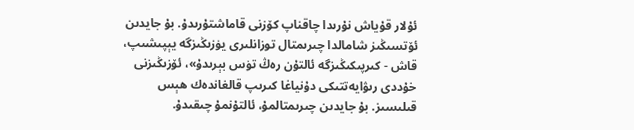ئۇلار قۇياش نۇرىدا چاقناپ كۆزنى قاماشتۇرىدۇ. بۇ جايدىن ئۆتسىڭىز شامالدا چىرىمتال توزانلىرى يۈزىڭىزگە يېپىشىپ، قاش - كىرپىكىڭىزگە ئالتۇن رەڭ تۈس بېرىدۇ»، ئۆزىڭىزنى خۇددى رىۋايەتتىكى دۇنياغا كىرىپ قالغاندەك ھېس قىلىسىز. بۇ جايدىن چىرىمتالمۇ، ئالتۇنمۇ چىقىدۇ.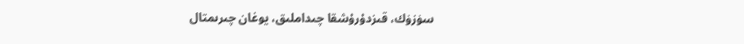سۈزۈك، قىزدۇرۇشقا چىداملىق، يوغان چىرىمتال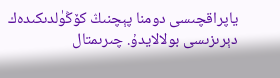ياپراقچىسى دومنا پېچنىڭ كۆڭۈلدىكىدەك دېرىزىسى بولالايدۇ. چىرىمتال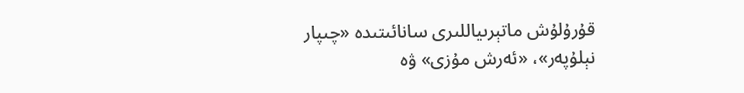قۇرۇلۇش ماتېرىياللىرى سانائىتىدە «چىپار نېلۇپەر»، «ئەرش مۇزى» ۋە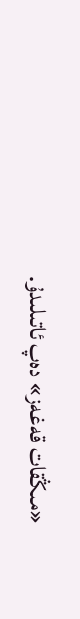«مىڭقات قەغەز» دەپ ئاتىلىدۇ.